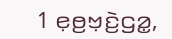1 ꤕ꤫ꤥ꤬ꤠ꤫ꤢꤧ꤬ꤞꤤ꤭,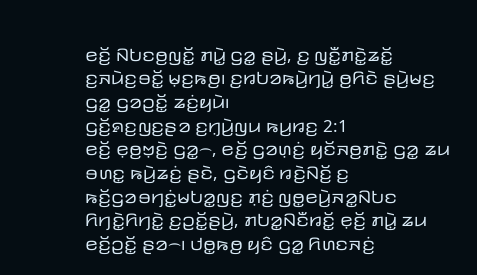ꤕꤢꤩ꤬ ꤡꤝꤢꤥ꤬ꤜꤢꤩ꤭ ꤊꤣꤧ꤭ ꤞꤤ꤭ ꤔꤣꤧ꤬, ꤢ꤬ ꤜꤢꤪ꤭ꤊꤢꤧ꤭ꤘꤢꤩ꤭ ꤢ꤬ꤏꤣꤧꤢ꤬ꤋꤢꤩ꤭ ꤗ꤫ꤢ꤬ꤒꤥ꤬꤯ ꤢ꤬ꤙꤝꤤꤒꤣꤧ꤬ꤚꤣꤧ꤭ ꤥ꤬ꤖꤢꤧ ꤔꤣꤧ꤬ꤗꤢ꤬ ꤞꤤ꤭ ꤞꤤꤑꤢꤩ꤭ ꤘꤢꤦ꤬ꤟꤣꤧ꤯
ꤞꤢꤩ꤬ꤎꤢ꤬ꤜꤢ꤬ꤔꤤ ꤢ꤬ꤚ꤫ꤣꤧ꤬ꤜꤣ ꤒꤣ꤬ꤙꤢ꤬ 2:1
ꤕꤢꤩ꤬ ꤕ꤫ꤥ꤬ꤠ꤫ꤢꤧ꤬ ꤞꤤ꤭꤮, ꤕꤢꤩ꤬ ꤞꤤꤛ꤫ꤢꤦ꤬ ꤟꤢꤩꤏꤥ꤬ꤊꤢꤧ꤭ ꤞꤤ꤭ ꤘꤣ ꤋꤛꤢ꤭ ꤒꤣꤧ꤬ꤘꤢꤦ꤬ ꤔꤢꤧ, ꤞꤢꤧꤟꤢꤨ ꤙꤢꤧ꤬ꤡꤢꤩ꤬ ꤢ꤬ ꤒꤢꤩ꤬ꤞꤤꤋꤚꤢꤦ꤭ꤗꤝꤤ꤭ꤜꤢ꤬ ꤊ꤫ꤢꤦ꤬ ꤜꤥ꤭ꤕꤣꤧ꤬ꤏꤤ꤭ꤡꤝꤢ ꤖꤚꤢꤧ꤭ꤖꤚꤢꤧ꤭ ꤢ꤬ꤑꤢꤩ꤭ꤔꤣꤧ꤬, ꤊꤝꤤ꤭ꤡꤢꤪꤙꤢꤩ꤭ ꤕ꤫ꤢꤩ꤬ ꤊꤣꤧ꤭ ꤘꤣ ꤕꤢꤩ꤬ꤑꤢꤩ꤭ ꤔꤤ꤮꤯ ꤓꤥ꤭ꤒꤥ꤬ ꤟꤢꤨ ꤞꤤ꤭ ꤖꤛꤢꤏꤢꤦ꤬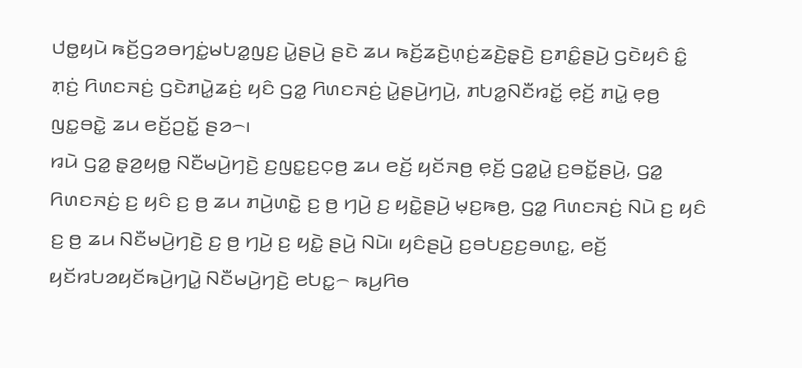ꤓꤥ꤭ꤟꤣꤧ ꤒꤢꤩ꤬ꤞꤤꤋꤚꤢꤦ꤭ꤗꤝꤤ꤭ꤜꤢ꤬ ꤣꤧ꤭ꤔꤣꤧ꤬ ꤔꤢꤧ ꤘꤣ ꤒꤢꤩ꤬ꤘꤢꤧ꤬ꤛ꤫ꤢꤦ꤬ꤘꤢꤧ꤬ꤔ꤫ꤢꤧ꤬ ꤢ꤬ꤊꤢꤨ꤭ꤔꤣꤧ꤬ ꤞꤢꤧꤟꤢꤨ ꤢꤨ꤭ ꤊ꤫ꤢꤦ꤬ ꤖꤛꤢꤏꤢꤦ꤬ ꤞꤢꤧꤊꤣꤧ꤭ꤘꤢꤦ꤬ ꤟꤢꤨ ꤞꤤ꤭ ꤖꤛꤢꤏꤢꤦ꤬ ꤣꤧ꤭ꤔꤣꤧ꤬ꤚꤣꤧ꤬, ꤊꤝꤤ꤭ꤡꤢꤪꤙꤢꤩ꤭ ꤕ꤫ꤢꤩ꤬ ꤊꤣꤧ꤭ ꤕ꤫ꤥ꤬ ꤜꤢ꤭ꤋꤢꤧ꤭ ꤘꤣ ꤕꤢꤩ꤬ꤑꤢꤩ꤭ ꤔꤤ꤮꤯
ꤙꤣꤧ ꤞꤤ꤭ ꤔ꤫ꤤ꤬ꤟꤥ꤭ ꤡꤢꤪꤗꤣꤧ꤬ꤚꤢꤧ꤬ ꤢ꤬ꤜꤢ꤭ꤢ꤬ꤍ꤫ꤥ꤬ ꤘꤣ ꤕꤢꤩ꤬ ꤟꤢꤩꤏꤥ꤬ ꤕ꤫ꤢꤩ꤬ ꤞꤤ꤭ꤣꤧ꤭ ꤢ꤬ꤋꤢꤩ꤭ꤔꤣꤧ꤬, ꤞꤤ꤭ ꤖꤛꤢꤏꤢꤦ꤬ ꤢ꤬ ꤟꤢꤨ ꤢ꤬ ꤥ꤬ ꤘꤣ ꤊꤣꤧ꤬ꤛꤢꤧ꤭ ꤢ꤬ ꤥ꤬ ꤚꤣꤧ꤬ ꤢ꤬ ꤟꤢꤧ꤭ꤔꤣꤧ꤬ ꤗ꤫ꤢ꤬ꤒꤥ꤬, ꤞꤤ꤭ ꤖꤛꤢꤏꤢꤦ꤬ ꤡꤣꤧ ꤢ꤬ ꤟꤢꤨ ꤢ꤬ ꤥ꤬ ꤘꤣ ꤡꤢꤪꤗꤣꤧ꤬ꤚꤢꤧ꤬ ꤢ꤬ ꤥ꤬ ꤚꤣꤧ꤬ ꤢ꤬ ꤟꤢꤧ꤭ ꤔꤣꤧ꤬ ꤡꤣꤧ꤯ ꤟꤢꤨꤔꤣꤧ꤬ ꤢ꤬ꤋꤝꤢ꤬ꤢ꤬ꤋꤛꤢ꤭, ꤕꤢꤩ꤬ ꤟꤢꤩꤙꤝꤤꤟꤢꤩꤒꤣꤧ꤬ꤚꤣꤧ꤭ ꤡꤢꤪꤗꤣꤧ꤬ꤚꤢꤧ꤬ ꤕꤝꤢ꤭꤮ ꤒꤣ꤬ꤖꤥ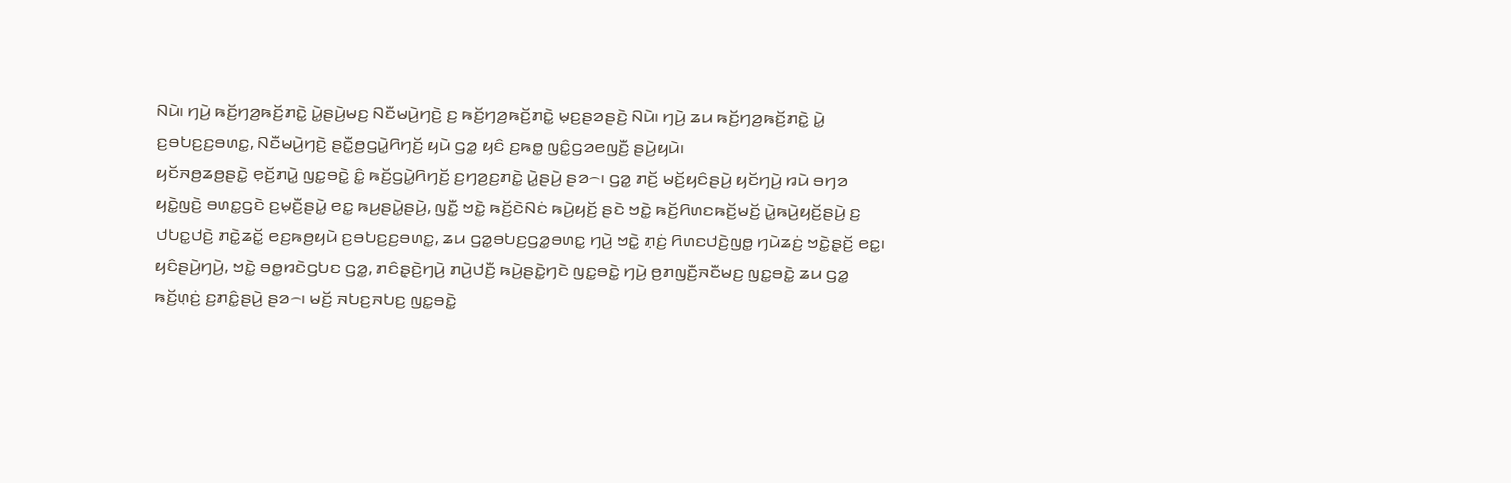ꤡꤣꤧ꤯ ꤚꤣꤧ꤬ ꤒꤢꤩ꤬ꤚꤤ꤬ꤒꤢꤩ꤬ꤊꤢꤧ꤭ ꤣꤧ꤭ꤔꤣꤧ꤬ꤗꤢ꤬ ꤡꤢꤪꤗꤣꤧ꤬ꤚꤢꤧ꤬ ꤢ꤬ ꤒꤢꤩ꤬ꤚꤤ꤬ꤒꤢꤩ꤬ꤊꤢꤧ꤭ ꤗ꤫ꤢ꤬ꤔꤤꤔꤢꤧ꤬ ꤡꤣꤧ꤯ ꤚꤣꤧ꤬ ꤘꤣ ꤒꤢꤩ꤬ꤚꤤ꤬ꤒꤢꤩ꤬ꤊꤢꤧ꤭ ꤣꤧ꤭ ꤢ꤬ꤋꤝꤢ꤬ꤢ꤬ꤋꤛꤢ꤭, ꤡꤢꤪꤗꤣꤧ꤬ꤚꤢꤧ꤬ ꤔꤢꤪ꤭ꤥ꤬ꤞꤣꤧ꤭ꤖꤚꤢꤩ꤬ ꤟꤣꤧ ꤞꤤ꤭ ꤟꤢꤨ ꤢ꤬ꤒꤥ꤭ ꤜꤢꤨ꤭ꤞꤤꤕꤜꤢꤪ꤬ ꤔꤣꤧ꤬ꤟꤣꤧ꤯
ꤟꤢꤩꤏꤥ꤬ꤘꤥ꤬ꤔꤢꤧ꤭ ꤕ꤫ꤢꤩ꤬ꤊꤣꤧ꤭ ꤜꤢ꤭ꤋꤢꤧ꤭ ꤢꤨ꤭ ꤒꤢꤩ꤬ꤞꤣꤧ꤭ꤖꤚꤢꤩ꤬ ꤢ꤬ꤚꤤ꤬ꤢ꤬ꤊꤢꤧ꤭ ꤣꤧ꤭ꤔꤣꤧ꤬ ꤔꤤ꤮꤯ ꤞꤤ꤭ ꤊꤢꤩ꤬ ꤗꤢꤩ꤬ꤟꤢꤨꤔꤣꤧ꤬ ꤟꤢꤩꤚꤣꤧ꤬ ꤙꤣꤧ ꤋꤚꤤ ꤟꤢꤧ꤭ꤜꤢꤧ꤬ ꤋꤛꤢ꤭ꤞꤢꤧ ꤢ꤬ꤗ꤫ꤢꤪ꤬ꤔꤣꤧ꤭ ꤕꤢ꤭ ꤒꤣ꤬ꤔꤣꤧ꤭ꤔꤣꤧ꤬, ꤜꤢꤪ꤭ ꤠꤢꤧ꤭ ꤒꤢꤩ꤬ꤢꤧꤡꤢꤦ ꤒꤣꤧ꤬ꤟꤢꤩ꤬ ꤔꤢꤧ ꤠꤢꤧ꤭ ꤒꤢꤩ꤬ꤖꤛꤢꤒꤢꤩ꤬ꤗꤢꤩ꤬ ꤣꤧ꤭ꤒꤣꤧ꤬ꤟꤢꤩ꤬ꤔꤣꤧ꤬ ꤢ꤬ ꤓꤝꤢ꤭ꤓꤢꤧ꤬ ꤊꤢꤧ꤭ꤘꤢꤩ꤭ ꤕꤢ꤬ꤒꤥ꤬ꤟꤣꤧ ꤢ꤬ꤋꤝꤢ꤬ꤢ꤬ꤋꤛꤢ꤭, ꤘꤣ ꤞꤤ꤭ꤋꤝꤢ꤬ꤞꤤ꤭ꤋꤛꤢ꤭ ꤚꤣꤧ꤬ ꤠꤢꤧ꤭ ꤊ꤫ꤢꤦ꤬ ꤖꤛꤢꤓꤢꤧ꤬ꤜꤥ꤭ ꤚꤣꤧꤘꤢꤦ꤬ ꤠꤢꤧ꤭ꤔ꤫ꤢꤩ꤬ ꤕꤢ꤭꤯
ꤟꤢꤨꤔꤣꤧ꤬ꤚꤣꤧ꤬, ꤠꤢꤧ꤭ ꤋꤥ꤭ꤙꤢꤧꤞꤝꤢ ꤞꤤ꤭, ꤊꤢꤨꤔ꤫ꤢꤧ꤬ꤚꤣꤧ꤬ ꤊꤣꤧ꤬ꤓꤢꤪ꤬ ꤒꤣꤧ꤬ꤔꤢꤧ꤭ꤚꤢꤧ ꤜꤢ꤭ꤋꤢꤧ꤭ ꤚꤣꤧ꤬ ꤥ꤬ꤊꤜꤢꤪ꤬ꤏꤢꤪꤗꤢ꤬ ꤜꤢ꤭ꤋꤢꤧ꤭ ꤘꤣ ꤞꤤ꤭ ꤒꤢꤩ꤬ꤛ꤫ꤢꤦ꤬ ꤢ꤬ꤊꤢꤨ꤭ꤔꤣꤧ꤬ ꤔꤤ꤮꤯ ꤗꤢꤩ꤬ ꤏꤝꤢ꤬ꤏꤝꤢ꤬ ꤜꤢ꤭ꤋꤢꤧ꤭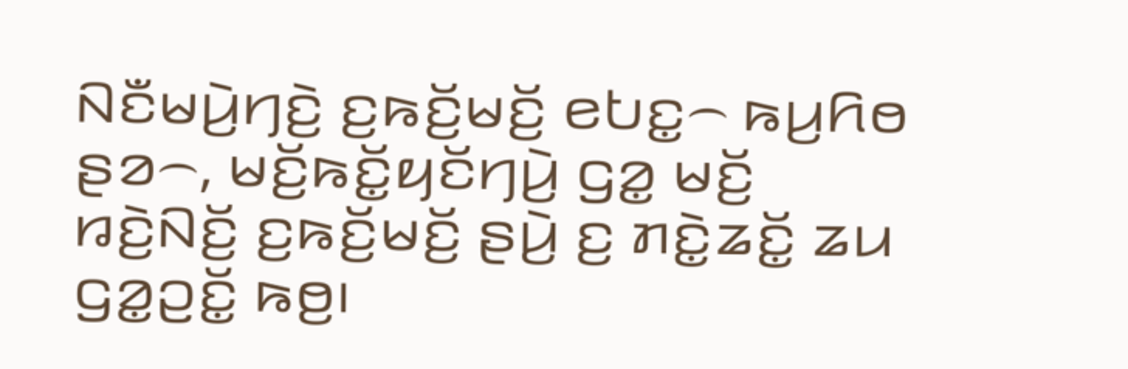ꤡꤢꤪꤗꤣꤧ꤬ꤚꤢꤧ꤬ ꤢ꤬ꤒꤢꤩ꤬ꤗꤢꤩ꤬ ꤕꤝꤢ꤭꤮ ꤒꤣ꤬ꤖꤥ ꤔꤤ꤮, ꤗꤢꤩ꤬ꤒꤢꤩ꤭ꤟꤢꤩꤚꤣꤧ꤬ ꤞꤤ꤭ ꤗꤢꤩ꤬ ꤙꤢꤧ꤬ꤡꤢꤩ꤬ ꤢ꤬ꤒꤢꤩ꤬ꤗꤢꤩ꤬ ꤔꤣꤧ꤬ ꤢ꤬ ꤊꤢꤧ꤭ꤘꤢꤩ꤭ ꤘꤣ ꤞꤤ꤭ꤑꤢꤩ꤭ ꤒꤥ꤬꤯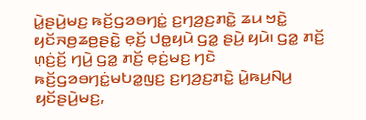ꤣꤧ꤭ꤔꤣꤧ꤬ꤗꤢ꤬ ꤒꤢꤩ꤬ꤞꤤꤋꤚꤢꤦ꤭ ꤢ꤬ꤚꤤ꤬ꤢ꤬ꤊꤢꤧ꤭ ꤘꤣ ꤠꤢꤧ꤭ ꤟꤢꤩꤏꤥ꤬ꤘꤥ꤬ꤔꤢꤧ꤭ ꤕ꤫ꤢꤩ꤬ ꤓꤥ꤭ꤟꤣꤧ ꤞꤤ꤭ ꤔꤣꤧ꤬ ꤟꤣꤧ꤯ ꤞꤤ꤭ ꤊꤢꤩ꤬ ꤛ꤫ꤢꤦ꤬ꤢꤩ꤬ ꤚꤣꤧ꤬ ꤞꤤ꤭ ꤊꤢꤩ꤬ ꤕ꤫ꤢꤦ꤬ꤗꤢ꤬ ꤚꤢꤧ ꤒꤢꤩ꤬ꤞꤤꤋꤚꤢꤦ꤭ꤗꤝꤤ꤭ꤜꤢ꤬ ꤢ꤬ꤚꤤ꤬ꤢ꤬ꤊꤢꤧ꤭ ꤣꤧ꤭ꤒꤣ꤬ꤡꤣ꤬ ꤟꤢꤩꤔꤣꤧ꤬ꤗꤢ꤬,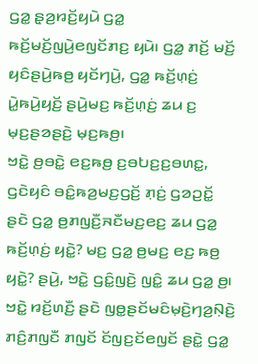ꤞꤤ꤭ ꤔ꤫ꤤ꤬ꤙꤢꤩ꤬ꤟꤣꤧ ꤞꤤ꤭ ꤒꤢꤩ꤬ꤗꤢꤩ꤬ꤜꤣꤧ꤬ꤕꤜꤢꤩꤊꤢ꤬ ꤟꤣꤧ꤯ ꤞꤤ꤭ ꤊꤢꤩ꤬ ꤗꤢꤩ꤬ ꤟꤢꤨꤔꤣꤧ꤬ꤒꤥ꤬ ꤟꤢꤩꤚꤣꤧ꤬, ꤞꤤ꤭ ꤒꤢꤩ꤬ꤛ꤫ꤢꤦ꤬ ꤣꤧ꤭ꤒꤣꤧ꤬ꤟꤢꤩ꤬ ꤔꤣꤧ꤬ꤗꤢ꤬ ꤒꤢꤩ꤬ꤛ꤫ꤢꤦ꤬ ꤘꤣ ꤢ꤬ ꤗ꤫ꤢ꤬ꤔꤤꤔꤢꤧ꤬ ꤗ꤫ꤢ꤬ꤒꤥ꤬꤯
ꤠꤢꤧ꤭ ꤥ꤬ꤋꤢꤧ꤭ ꤕꤢ꤬ꤒꤥ꤬ ꤢ꤬ꤋꤝꤢ꤬ꤢ꤬ꤋꤛꤢ꤭, ꤞꤢꤧꤟꤢꤨ ꤋꤢꤨ꤭ꤒꤤ꤬ꤗꤢ꤬ꤞꤢꤩ꤬ ꤊ꤫ꤢꤦ꤬ ꤞꤤꤑꤢꤩ꤭ ꤔꤢꤧ ꤞꤤ꤭ ꤥ꤬ꤊꤜꤢꤪ꤬ꤏꤢꤪꤗꤢ꤬ꤕꤢ꤬ ꤘꤣ ꤞꤤ꤭ ꤒꤢꤩ꤬ꤛ꤫ꤢꤦ꤬ ꤟꤢꤧ꤭? ꤗꤢ꤬ ꤞꤤ꤭ ꤥ꤬ꤗꤢ꤬ ꤕꤢ꤬ ꤒꤥ꤬ ꤟꤢꤧ꤭? ꤔꤣꤧ꤬, ꤠꤢꤧ꤭ ꤞꤢꤨ꤭ꤜꤢꤧ꤬ ꤜꤢꤨ꤭ ꤘꤣ ꤞꤤ꤭ ꤥ꤬꤯ ꤠꤢꤧ꤭ ꤙꤢꤩ꤬ꤛꤢꤪ꤬ ꤔꤢꤧ ꤜꤥ꤭ꤔꤢꤩꤗꤢꤨꤗ꤫ꤢꤧ꤬ꤚꤤ꤬ꤡ꤫ꤢꤧ꤬ ꤊꤢꤨ꤬ꤊꤜꤢꤪ ꤊꤜꤢꤩ ꤢꤩꤜꤢ꤬ꤢꤩꤕꤜꤢꤩ ꤔꤢꤧ꤭ ꤞꤤ꤭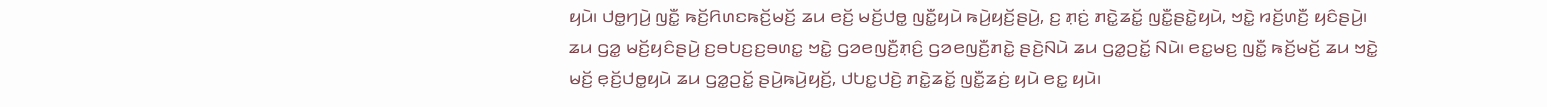ꤟꤣꤧ꤯ ꤓꤥ꤭ꤚꤣꤧ꤬ ꤜꤢꤪ꤭ ꤒꤢꤩ꤬ꤖꤛꤢꤒꤢꤩ꤬ꤗꤢꤩ꤬ ꤘꤣ ꤕꤢꤩ꤬ ꤗꤢꤩ꤬ꤓꤥ꤭ ꤜꤢꤪ꤭ꤟꤣꤧ ꤒꤣꤧ꤬ꤟꤢꤩ꤬ꤔꤣꤧ꤬, ꤢ꤬ ꤊ꤫ꤢꤦ꤬ ꤊꤢꤧ꤭ꤘꤢꤩ꤭ ꤜꤢꤪ꤭ꤔꤢꤧ꤭ꤟꤣꤧ, ꤠꤢꤧ꤭ ꤙꤢꤩ꤬ꤛꤢꤪ꤬ ꤟꤢꤨꤔꤣꤧ꤬꤯
ꤘꤣ ꤞꤤ꤭ ꤗꤢꤩ꤬ꤟꤢꤨꤔꤣꤧ꤬ ꤢ꤬ꤋꤝꤢ꤬ꤢ꤬ꤋꤛꤢ꤭ ꤠꤢꤧ꤭ ꤞꤤꤕꤜꤢꤪ꤬ꤊ꤫ꤢꤨ꤬ ꤞꤤꤕꤜꤢꤪ꤬ꤊꤢꤧ꤭ ꤔꤢꤧ꤬ꤡꤣꤧ ꤘꤣ ꤞꤤ꤭ꤑꤢꤩ꤭ ꤡꤣꤧ꤯ ꤕꤢ꤭ꤗꤢ꤬ ꤜꤢꤪ꤭ ꤒꤢꤩ꤬ꤗꤢꤩ꤬ ꤘꤣ ꤠꤢꤧ꤭ ꤗꤢꤩ꤬ ꤕ꤫ꤢꤩ꤬ꤓꤥ꤭ꤟꤣꤧ ꤘꤣ ꤞꤤ꤭ꤑꤢꤩ꤭ ꤔꤣꤧ꤬ꤒꤣꤧ꤬ꤟꤢꤩ꤬, ꤓꤝꤢ꤭ꤓꤢꤧ꤬ ꤊꤢꤧ꤭ꤘꤢꤩ꤭ ꤜꤢꤪ꤭ꤘꤢꤦ꤬ ꤟꤣꤧ ꤕꤢ꤭ ꤟꤣꤧ꤯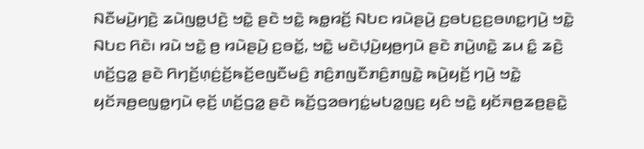ꤡꤢꤪꤗꤣꤧ꤬ꤚꤢꤧ꤬ ꤘꤣꤧꤜꤥ꤭ꤓꤢꤧ꤬ ꤠꤢꤧ꤭ ꤔꤢꤧ ꤠꤢꤧ꤭ ꤒꤥ꤭ꤙꤢꤩ꤬ ꤡꤝꤢ ꤙꤣꤧꤔꤣꤧ꤬ ꤢ꤬ꤋꤝꤢ꤬ꤢ꤬ꤋꤛꤢ꤭ꤚꤣꤧ꤬ ꤠꤢꤧ꤭ ꤡꤝꤢ ꤖꤢꤧ꤯ ꤙꤣꤧ ꤠꤢꤧ꤭ ꤥ꤬ ꤙꤣꤧꤔꤣꤧ꤬ ꤢ꤬ꤋꤢꤩ꤭, ꤠꤢꤧ꤭ ꤗꤢꤧꤓ꤫ꤣꤧ꤬ꤟꤥ꤬ꤚꤣꤧ ꤔꤢꤧ ꤊꤣꤧ꤬ꤛꤢꤧ꤭ ꤘꤣ ꤢꤨ꤭ ꤘꤢꤧ꤬ ꤛꤢꤩ꤬ꤞꤤ꤭ ꤔꤢꤧ ꤖꤚꤢꤩ꤬ꤛ꤫ꤢꤦ꤬ꤢꤩ꤬ꤒꤢꤩ꤬ꤕꤜꤢꤪꤗꤢꤨ꤬ ꤊꤢꤨ꤬ꤊꤜꤢꤪꤊꤢꤨ꤬ꤊꤜꤢꤧ꤭ ꤒꤣꤧ꤬ꤟꤢꤩ꤬ ꤚꤣꤧ꤬ ꤠꤢꤧ꤭ ꤟꤢꤩꤏꤥ꤬ꤕꤜꤥ꤭ꤚꤣꤧ ꤕ꤫ꤢꤩ꤬ ꤛꤢꤩ꤬ꤞꤤ꤭ ꤔꤢꤧ ꤒꤢꤩ꤬ꤞꤤꤋꤚꤢꤦ꤭ꤗꤝꤤ꤭ꤜꤢ꤬ ꤟꤢꤨ ꤠꤢꤧ꤭ ꤟꤢꤩꤏꤥ꤬ꤘꤥ꤬ꤔꤢꤧ꤭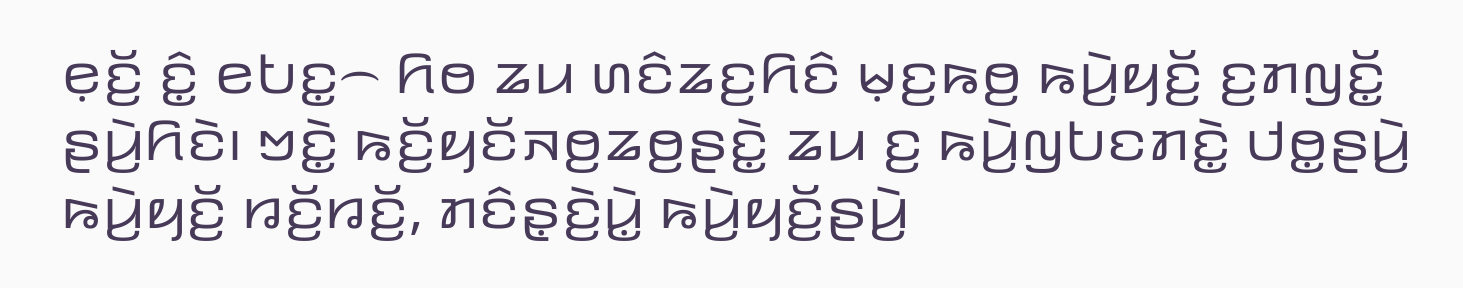ꤕ꤫ꤢꤩ꤬ ꤢꤨ꤭ ꤕꤝꤢ꤭꤮ ꤖꤥ ꤘꤣ ꤛꤢꤨꤘꤢ꤬ꤖꤢꤨ ꤗ꤫ꤢ꤬ꤒꤥ꤬ ꤒꤣꤧ꤬ꤟꤢꤩ꤬ ꤢ꤬ꤊꤜꤢꤩ꤭ ꤔꤣꤧ꤬ꤖꤢꤧ꤯ ꤠꤢꤧ꤭ ꤒꤢꤩ꤬ꤟꤢꤩꤏꤥ꤬ꤘꤥ꤬ꤔꤢꤧ꤭ ꤘꤣ ꤢ꤬ ꤒꤣꤧ꤬ꤜꤝꤢꤊꤢꤧ꤭ ꤓꤥ꤭ꤔꤣꤧ꤬ ꤒꤣꤧ꤬ꤟꤢꤩ꤬ ꤙꤢꤩ꤬ꤙꤢꤩ꤬, ꤊꤢꤨꤔ꤫ꤢꤧ꤬ꤣꤧ꤭ ꤒꤣꤧ꤬ꤟꤢꤩ꤬ꤔꤣꤧ꤬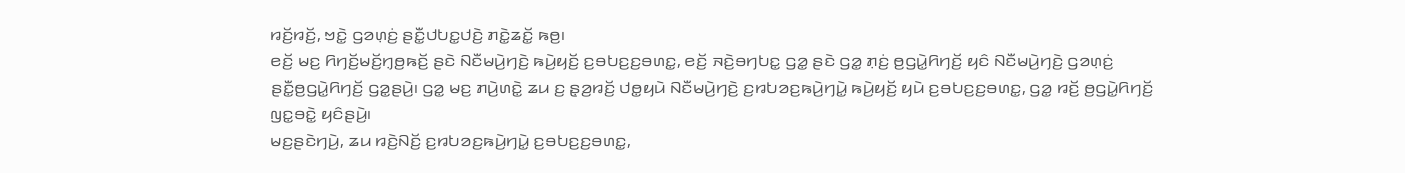ꤙꤢꤩ꤬ꤙꤢꤩ꤬, ꤠꤢꤧ꤭ ꤞꤤꤛ꤫ꤢꤦ꤬ ꤔꤢꤪ꤭ꤓꤝꤢ꤭ꤓꤢꤧ꤬ ꤊꤢꤧ꤭ꤘꤢꤩ꤭ ꤒꤥ꤬꤯
ꤕꤢꤩ꤬ ꤗꤢ꤬ ꤖꤚꤢꤩ꤬ꤗꤢꤩ꤬ꤚ꤫ꤥ꤬ꤒꤢꤩ꤬ ꤔꤢꤧ ꤡꤢꤪꤗꤣꤧ꤬ꤚꤢꤧ꤬ ꤒꤣꤧ꤬ꤟꤢꤩ꤬ ꤢ꤬ꤋꤝꤢ꤬ꤢ꤬ꤋꤛꤢ꤭, ꤕꤢꤩ꤬ ꤏꤢꤧ꤬ꤋꤚꤝꤢ꤭ ꤞꤤ꤭ ꤔꤢꤧ ꤞꤤ꤭ ꤊ꤫ꤢꤦ꤬ ꤥ꤬ꤞꤣꤧ꤭ꤖꤚꤢꤩ꤬ ꤟꤢꤨ ꤡꤢꤪꤗꤣꤧ꤬ꤚꤢꤧ꤬ ꤞꤤꤛ꤫ꤢꤦ꤬ ꤔꤢꤪ꤭ꤥ꤬ꤞꤣꤧ꤭ꤖꤚꤢꤩ꤬ ꤞꤤ꤭ꤔꤣꤧ꤬꤯ ꤞꤤ꤭ ꤗꤢ꤬ ꤊꤣꤧ꤬ꤛꤢꤧ꤭ ꤘꤣ ꤢ꤬ ꤔ꤫ꤤ꤬ꤙꤢꤩ꤬ ꤓꤥ꤭ꤟꤣꤧ ꤡꤢꤪꤗꤣꤧ꤬ꤚꤢꤧ꤬ ꤢ꤬ꤙꤝꤤꤢ꤬ꤒꤣꤧ꤬ꤚꤣꤧ꤭ ꤒꤣꤧ꤬ꤟꤢꤩ꤬ ꤟꤣꤧ ꤢ꤬ꤋꤝꤢ꤬ꤢ꤬ꤋꤛꤢ꤭, ꤞꤤ꤭ ꤙꤢꤩ꤬ ꤥ꤬ꤞꤣꤧ꤭ꤖꤚꤢꤩ꤬ ꤜꤢ꤭ꤋꤢꤧ꤭ ꤟꤢꤨꤔꤣꤧ꤬꤯
ꤗꤢ꤬ꤔꤢꤧꤚꤣꤧ꤬, ꤘꤣ ꤙꤢꤧ꤬ꤡꤢꤩ꤬ ꤢ꤬ꤙꤝꤤꤢ꤬ꤒꤣꤧ꤬ꤚꤣꤧ꤭ ꤢ꤬ꤋꤝꤢ꤬ꤢ꤬ꤋꤛꤢ꤭,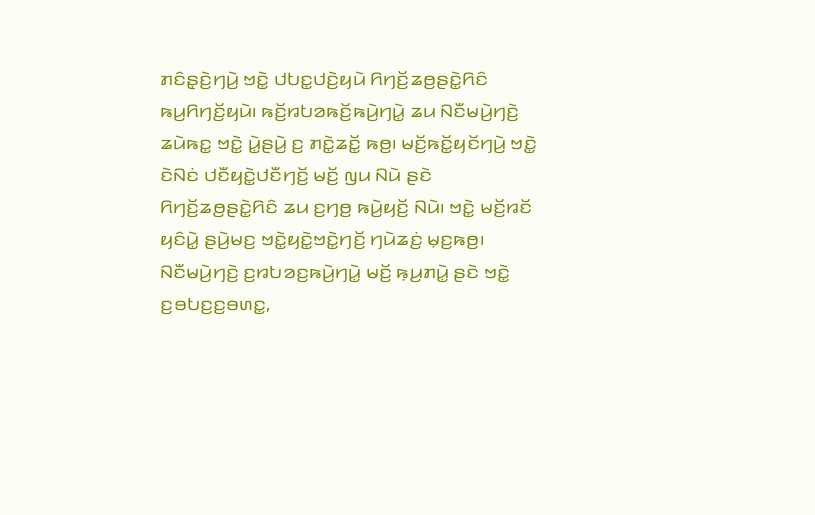ꤊꤢꤨꤔ꤫ꤢꤧ꤬ꤚꤣꤧ꤬ ꤠꤢꤧ꤭ ꤓꤝꤢ꤭ꤓꤢꤧ꤬ꤟꤣꤧ ꤖꤚꤢꤩ꤬ꤘꤥ꤬ꤔꤢꤧ꤭ꤖꤢꤨ ꤒꤣ꤬ꤖꤚꤢꤩ꤬ꤟꤣꤧ꤯ ꤒꤢꤩ꤬ꤙꤝꤤꤒꤢꤩ꤬ꤒꤣꤧ꤬ꤚꤣꤧ꤭ ꤘꤣ ꤡꤢꤪꤗꤣꤧ꤬ꤚꤢꤧ꤬ ꤘꤣꤧꤒꤢ꤭ ꤠꤢꤧ꤭ ꤣꤧ꤭ꤔꤣꤧ꤬ ꤢ꤬ ꤊꤢꤧ꤭ꤘꤢꤩ꤭ ꤒꤥ꤬꤯ ꤗꤢꤩ꤬ꤒꤢꤩ꤭ꤟꤢꤩꤚꤣꤧ꤬ ꤠꤢꤧ꤭ ꤢꤧꤡꤢꤦ ꤓꤢꤪꤟꤢꤧ꤭ꤓꤢꤪꤚꤢꤩ꤬ ꤗꤢꤩ꤬ ꤜꤣ ꤡꤣꤧ ꤔꤢꤧ ꤖꤚꤢꤩ꤬ꤘꤥ꤬ꤔꤢꤧ꤭ꤖꤢꤨ ꤘꤣ ꤢ꤬ꤚꤥ꤬ ꤒꤣꤧ꤬ꤟꤢꤩ꤬ ꤡꤣꤧ꤯ ꤠꤢꤧ꤭ ꤗꤢꤩ꤬ꤙꤢꤩ ꤟꤢꤨꤣꤧ꤭ ꤔꤣꤧ꤬ꤗꤢ꤬ ꤠꤢꤧ꤭ꤟꤢꤧ꤭ꤠꤢꤧ꤭ꤚꤢꤩ꤬ ꤚꤣꤧꤘꤢꤦ꤬ ꤗ꤫ꤢ꤬ꤒꤥ꤬꤯ ꤡꤢꤪꤗꤣꤧ꤬ꤚꤢꤧ꤬ ꤢ꤬ꤙꤝꤤꤢ꤬ꤒꤣꤧ꤬ꤚꤣꤧ꤭ ꤗꤢꤩ꤬ ꤒ꤫ꤣ꤬ꤊꤣꤧ꤭ ꤔꤢꤧ ꤠꤢꤧ꤭ ꤢ꤬ꤋꤝꤢ꤬ꤢ꤬ꤋꤛꤢ꤭,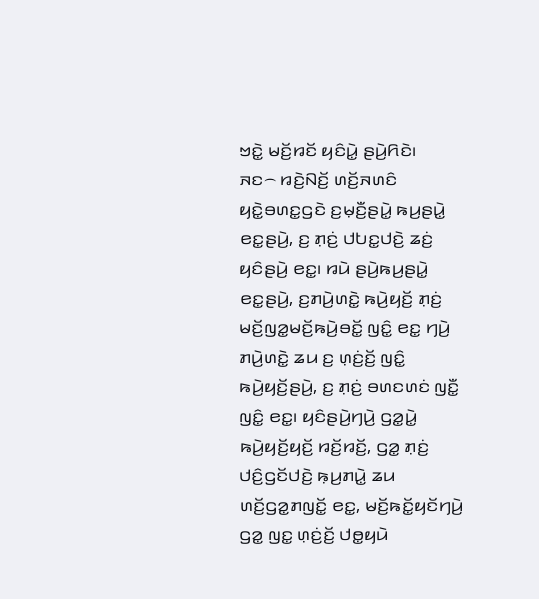ꤠꤢꤧ꤭ ꤗꤢꤩ꤬ꤙꤢꤩ ꤟꤢꤨꤣꤧ꤭ ꤔꤣꤧ꤬ꤖꤢꤧ꤯
ꤏꤢ꤮ ꤙꤢꤧ꤬ꤡꤢꤩ꤬ ꤛꤢꤩ꤬ꤏꤛꤢꤨ ꤟꤢꤧ꤭ꤋꤛꤢ꤭ꤞꤢꤧ ꤢ꤬ꤗ꤫ꤢꤪ꤬ꤔꤣꤧ꤭ ꤒꤣ꤬ꤔꤣꤧ꤭ ꤕꤢ꤭ꤔꤣꤧ꤬, ꤢ꤬ ꤊ꤫ꤢꤦ꤬ ꤓꤝꤢ꤭ꤓꤢꤧ꤬ ꤘꤢꤦ꤬ ꤟꤢꤨꤔꤣꤧ꤬ ꤕꤢ꤭꤯ ꤙꤣꤧ ꤔꤣꤧ꤬ꤒꤣ꤬ꤔꤣꤧ꤭ ꤕꤢ꤭ꤔꤣꤧ꤬, ꤢ꤬ꤊꤣꤧ꤬ꤛꤢꤧ꤭ ꤒꤣꤧ꤬ꤟꤢꤩ꤬ ꤊ꤫ꤢꤦ꤬ ꤗꤢꤩ꤬ꤜꤤ꤭ꤗꤢꤩ꤬ꤒꤣꤧ꤬ꤋꤢꤩ꤭ ꤜꤢꤨ꤭ ꤕꤢ꤭ ꤚꤣꤧ꤬ ꤊꤣꤧ꤬ꤛꤢꤧ꤭ ꤘꤣ ꤢ꤬ ꤛ꤫ꤢꤦ꤬ꤢꤩ꤬ ꤜꤢꤨ꤭ ꤒꤣꤧ꤬ꤟꤢꤩ꤬ꤔꤣꤧ꤬, ꤢ꤬ ꤊ꤫ꤢꤦ꤬ ꤋꤛꤢꤛꤢꤦ ꤜꤢꤪ꤭ ꤜꤢꤨ꤭ ꤕꤢ꤭꤯ ꤟꤢꤨꤔꤣꤧ꤬ꤚꤣꤧ꤬ ꤞꤤ꤭ꤣꤧ꤭ ꤒꤣꤧ꤬ꤟꤢꤩ꤬ꤟꤢꤩ꤬ ꤙꤢꤩ꤬ꤙꤢꤩ꤬, ꤞꤤ꤭ ꤊ꤫ꤢꤦ꤬ ꤓꤢꤨ꤬ꤞꤢꤩꤓꤢꤧ꤬ ꤒ꤫ꤣ꤬ꤊꤣꤧ꤭ ꤘꤣ ꤛꤢꤩ꤬ꤞꤤ꤭ꤊꤜꤢꤩ꤭ ꤕꤢ꤭, ꤗꤢꤩ꤬ꤒꤢꤩ꤭ꤟꤢꤩꤚꤣꤧ꤬ ꤞꤤ꤭ ꤜꤢ꤭ ꤛ꤫ꤢꤦ꤬ꤢꤩ꤬ ꤓꤥ꤭ꤟꤣꤧ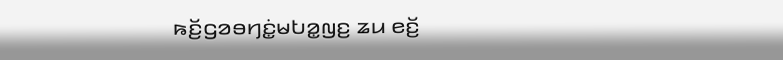ꤒꤢꤩ꤬ꤞꤤꤋꤚꤢꤦ꤭ꤗꤝꤤ꤭ꤜꤢ꤬ ꤘꤣ ꤕꤢꤩ꤬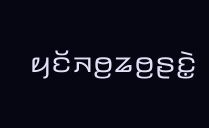ꤟꤢꤩꤏꤥ꤬ꤘꤥ꤬ꤔꤢꤧ꤭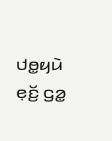ꤓꤥ꤭ꤟꤣꤧ ꤕ꤫ꤢꤩ꤬ ꤞꤤ꤭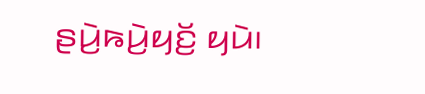ꤔꤣꤧ꤬ꤒꤣꤧ꤬ꤟꤢꤩ꤬ ꤟꤣꤧ꤯